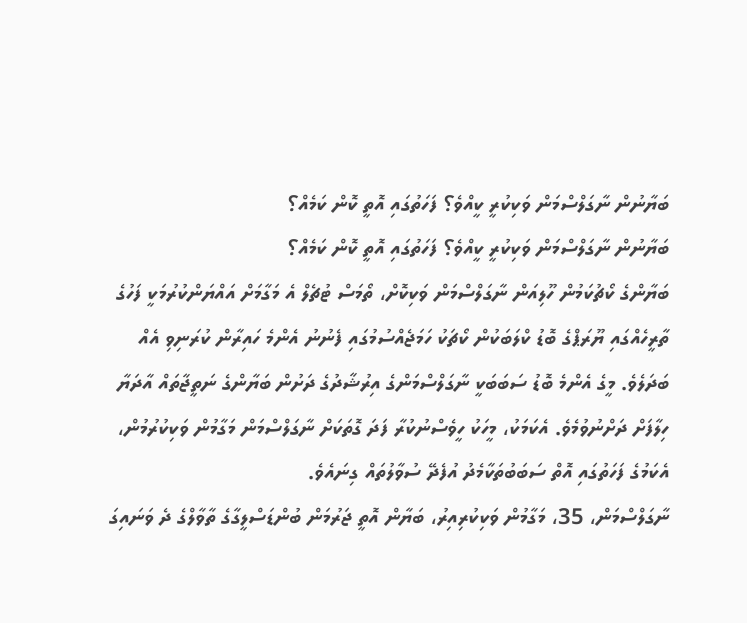ބަޔާނުން ނާގަލްސްމަން ވަކިކުރީ ކީއްވެ؟ ފަހަތުގައި އޮތީ ކޮން ކަމެއް؟
ބަޔާނުން ނާގަލްސްމަން ވަކިކުރީ ކީއްވެ؟ ފަހަތުގައި އޮތީ ކޮން ކަމެއް؟
ބަޔާންގެ ކޯޗުކަމުން ހޫލިއަން ނާގަލްސްމަން ވަކިކޮށް، ތޯމަސް ޓުޗެލް އެ މަގާމަށް އައްޔަންކުރުމަކީ ފަހުގެ ތާރީހެއްގައި ޔޫރަޕްގެ ބޮޑު ކްލަބަކުން ކޯޗަކު ހަމަޖެއްސުމުގައި ފެނުނު އެންމެ ހައިރާން ކުރަނިވި އެއް ބަދަލެވެ. މީގެ އެންމެ ބޮޑު ސަބަބަކީ ނާގަލްސްމަންގެ އިރުޝާދުގެ ދަށުން ބަޔާންގެ ނަތީޖާތައް އާދަޔާ ހިލާފަށް ދަށްނުވުމެވެ. އެކަމަކު، މީހަކު ހީވެސްނުކުރާ ފަދަ ގޮތަކަށް ނާގަލްސްމަން މަގާމުން ވަކިކުރުމުން، އެކަމުގެ ފަހަތުގައި އޮތް ސަބަބުތަކާމެދު އުފެދޭ ސުވާލުތައް ގިނައެވެ.
ނާގަލްސްމަން، 35، މަގާމުން ވަކިކުރިއިރު، ބަޔާން އޮތީ ޖަރުމަން ބުންޑަސްލީގާގެ ތާވާލްގެ ދެ ވަނައިގަ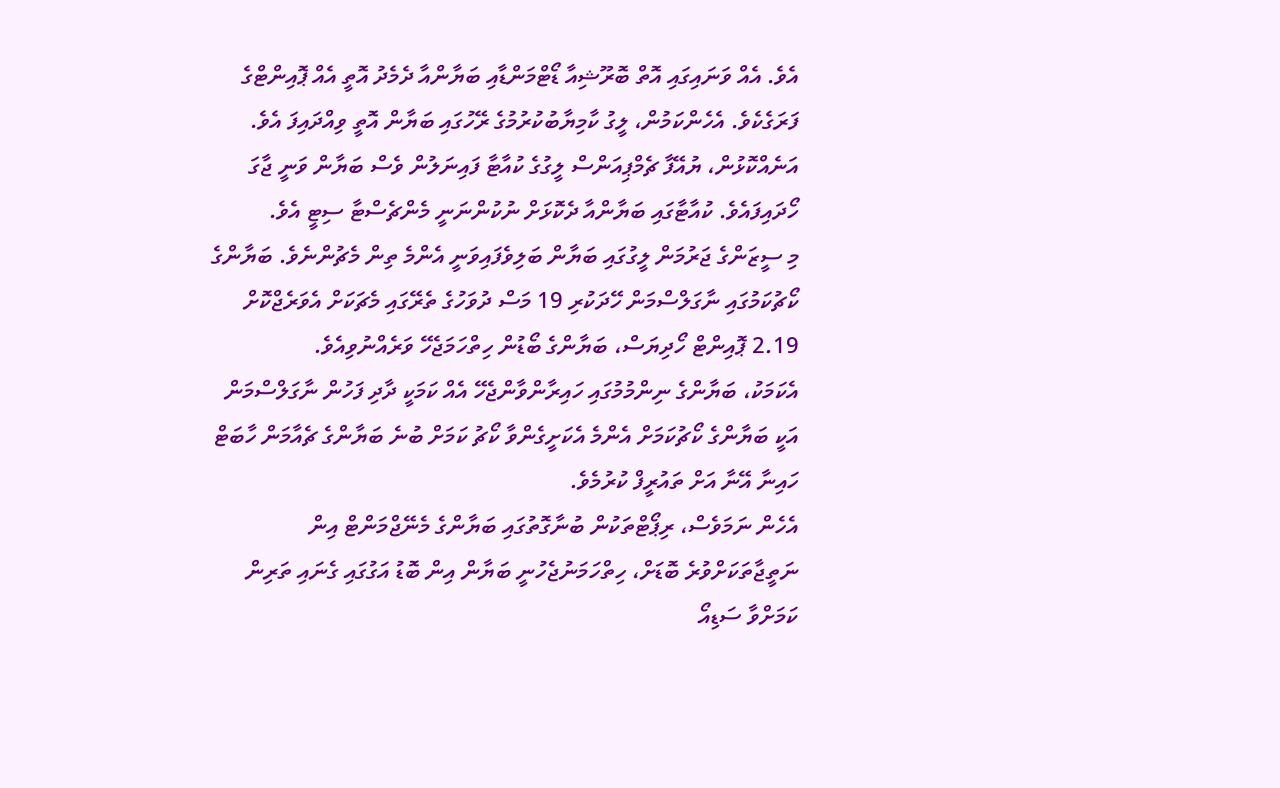އެވެ. އެއް ވަނައިގައި އޮތް ބޮރޫޝިއާ ޑޯޓްމަންޑާއި ބަޔާންއާ ދެމެދު އޮތީ އެއް ޕޮއިންޓްގެ ފަރަގެކެވެ. އެހެންކަމުން، ލީގު ކާމިޔާބުކުރުމުގެ ރޭހުގައި ބަޔާން އޮތީ ވިއްދައިފަ އެވެ.
އަނެއްކޮޅުން، ޔުއޭފާ ޗެމްޕިއަންސް ލީގުގެ ކުއާޓާ ފައިނަލުން ވެސް ބަޔާން ވަނީ ޖާގަ ހޯދައިފައެވެ. ކުއާޓާގައި ބަޔާންއާ ދެކޮޅަށް ނުކުންނަނީ މެންޗެސްޓާ ސިޓީ އެވެ.
މި ސީޒަންގެ ޖަރުމަން ލީގުގައި ބަޔާން ބަލިވެފައިވަނީ އެންމެ ތިން މެޗުންނެވެ. ބަޔާންގެ ކޯޗުކަމުގައި ނާގަލްސްމަން ހޭދަކުރި 19 މަސް ދުވަހުގެ ތެރޭގައި މެޗަކަށް އެވަރެޖްކޮށް 2.19 ޕޮއިންޓް ހޯދިޔަސް، ބަޔާންގެ ބޯޑުން ހިތްހަމަޖެހޭ ވަރެއްނުވިއެވެ.
އެކަމަކު، ބަޔާންގެ ނިންމުމުގައި ހައިރާންވާންޖެހޭ އެއް ކަމަކީ ދާދި ފަހުން ނާގަލްސްމަން އަކީ ބަޔާންގެ ކޯޗުކަމަށް އެންމެ އެކަށީގެންވާ ކޯޗު ކަމަށް ބުނެ ބަޔާންގެ ޗެއާމަން ހާބަޓް ހައިނާ އޭނާ އަށް ތައުރީފް ކުރުމެވެ.
އެހެން ނަމަވެސް، ރިޕޯޓްތަކުން ބުނާގޮތުގައި ބަޔާންގެ މެނޭޖްމަންޓް އިން ނަތީޖާތަކަށްވުރެ ބޮޑަށް، ހިތްހަމަނުޖެހުނީ ބަޔާން އިން ބޮޑު އަގުގައި ގެނައި ތަރިން ކަމަށްވާ ސަޑިއޯ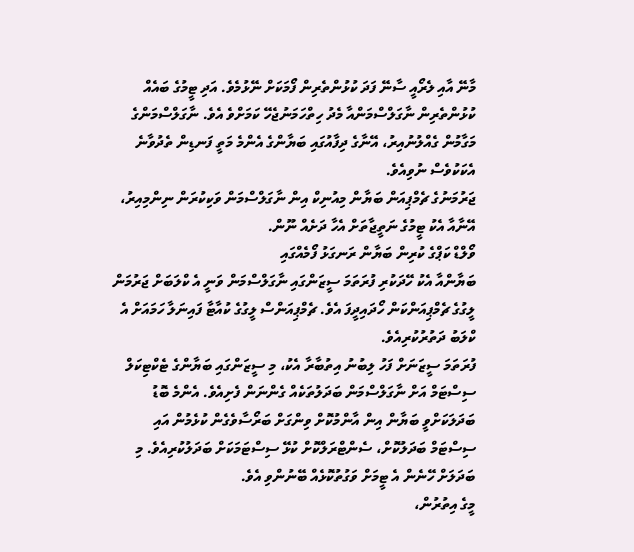މާނޭ އާއި ލެރޯއީ ސާނޭ ފަދަ ކުޅުންތެރިން ފޯމަކަށް ނޭޅުމެވެ. އަދި ޓީމުގެ ބައެއް ކުޅުންތެރިން ނާގަލްސްމަންއާ މެދު ހިތްހަމަނުޖެހޭ ކަމަށްވެ އެވެ. ނާގަލްސްމަންގެ މަގާމުން ގެއްލުނުއިރު، އޭނާގެ ދިފާއުގައި ބަޔާންގެ އެންމެ މަތީ ފަނޑިން ތެދުވާނެ އެކަކުވެސް ނުވިއެވެ.
ޖަރުމަނުގެ ޗެމްޕިއަން ބަޔާން މިއުނިކް އިން ނާގަލްސްމަން ވަކިކުރަން ނިންމިއިރު، އޭނާއާ އެކު ޓީމުގެ ނަތީޖާތަށް އެހާ ދަށެއް ނޫން.
ވޯލްޑް ކަޕްގެ ކުރިން ބަޔާން ރަނގަޅު ފޯމެއްގައި
ބަޔާންއާ އެކު ހޭދަކުރި ފުރަތަމަ ސީޒަންގައި ނާގަލްސްމަން ވަނީ އެ ކްލަބަށް ޖަރުމަން ލީގުގެ ޗެމްޕިއަންކަން ހޯދައިދީފަ އެވެ. ޗެމްޕިއަންސް ލީގުގެ ކުއާޓާ ފައިނަލާ ހަމައަށް އެ ކްލަބު ދަތުރުކުރިއެވެ.
ފުރަތަމަ ސީޒަނަށް ފަހު ލިބުނު އިތުބާރާ އެކު، މި ސީޒަންގައި ބަޔާންގެ ޓެކްޓިކަލް ސިސްޓަމް އަށް ނާގަލްސްމަން ބަދަލުތަކެއް ގެންނަން ފެށިއެވެ. އެންމެ ބޮޑު ބަދަލަކަށްވީ ބަޔާން އިން އާންމުކޮށް ވިންގަށް ބަރޯސާވެގެން ކުޅެމުން އައި ސިސްޓަމް ބަދަލުކޮށް، ސެންޓްރަލްކޮށް ކުޅޭ ސިސްޓަމަކަށް ބަދަލުކުރިއެވެ. މި ބަދަލަށް ހޭނެން އެ ޓީމަށް ވަގުތުކޮޅެއް ބޭނުންވި އެވެ.
މީގެ އިތުރުން،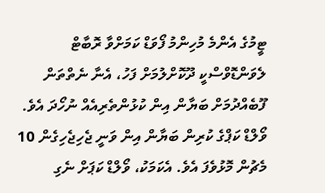ޓީމުގެ އެންމެ މުހިންމު ފޯވަޑް ކަމަށްވާ ރޮބާޓް ލެވަންޑޮވްސްކީ ދޫކޮށްލުމަށް ފަހު، އެނާ ނެތްތަން ފޫބެއްދުމަށް ބަޔާން އިން ކުޅުންތެރިއެއް ނުހޯދަ އެވެ.
ވޯލްޑް ކަޕްގެ ކުރިން ބަޔާން އިން ވަނީ ޖެހިޖެހިގެން 10 މެޗުން މޮޅުވެފަ އެވެ. އެކަމަކު، ވޯލްޑް ކަޕަށް ނެގި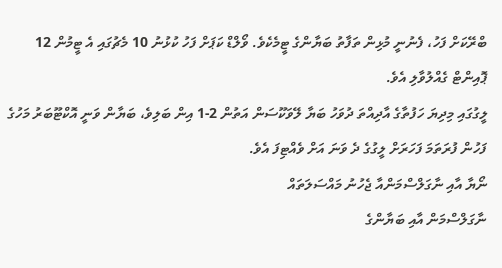ބްރޭކަށް ފަހު، ފެނުނީ މުޅިން ތަފާތު ބަޔާންގެ ޓީމެކެވެ. ވޯލްޑް ކަޕަށް ފަހު ކުޅުނު 10 މެޗުގައި އެ ޓީމުން 12 ޕޮއިންޓް ގެއްލުވާލި އެވެ.
ލީގުގައި މިދިޔަ ހަފުތާގެ އާދިއްތަ ދުވަހު ބަޔާ ލޭވަކޫސަން އަތުން 2-1 އިން ބަލިވެ، ބަޔާން ވަނީ އޮކްޓޫބަރު މަހުގެ ފަހުން ފުރަތަމަ ފަހަރަށް ލީގުގެ ދެ ވަނަ އަށް ވެއްޓިފަ އެވެ.
ނޯޔާ އާއި ނާގަލްސްމަންއާ ޖެހުނު މައްސަލަތައް
ނާގަލްސްމަން އާއި ބަޔާންގެ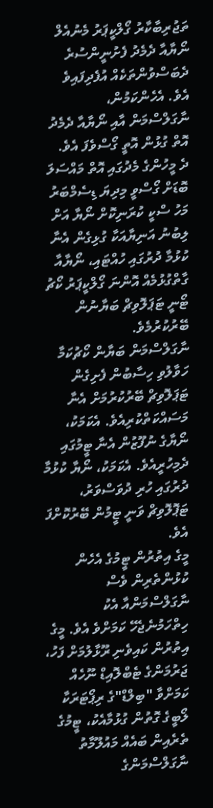ތަޖުރިބާކާރު ގޯލްކީޕަރު މެނުއެލް ނޯޔާއާ ދެމެދު ފެށުނީންސުރެ ދެބަސްވުންތަކެއް އުފެދިފައިވެ އެވެ. އެހެންކަމުން، ނާގަލްސްމަން އާއި ނޯޔާއާ ދެމެދު އޮތް ގުޅުން އޮތީ ގޯސްވެފަ އެވެ.
ދެ މީހުންގެ މެދުގައި އޮތް މައްސަލަ ބޮޑަށް ގޯސްވީ މިދިޔަ ޑިސެމްބަރު މަހު ސްކީ ކުރަނިކޮށް ނޯޔާ އަށް ލިބުނު އަނިޔާއަކާ ގުޅިގެން އެނާ ކުޅުމާ ދުރުގައި ހުއްޓައި، ނޯޔާއާ ގާތްގުޅުމެއް އޮންނަ ގޯލްކީޕަރު ކޯޗު ޓޯނީ ޓަޕަލޮވިޗް ބަޔާނުން ބޭރުކުރުމެވެ.
ނާގަލްސްމަން ބަޔާން ކޯޗުކަމާ ހަވާލުވި ހިސާބުން ފެށިގެން ޓަޕަލޮވިޗް ބޭރުކުރުމަށް އެނާ މަސައްކަތްކުރިއެވެ. އެކަމަކު، ނޯޔާގެ ނުފޫޒުން އެނާ ޓީމުގައި ދެމިހުރީއެވެ. އެކަމަކު، ނޯޔާ ކުޅުމާ ދުރުގައި ހުރި ދުވަސްވަރު، ޓަޕޮލޮވިޗް ވަނީ ޓީމުން ބޭރުކޮށްފަ އެވެ.
މީގެ އިތުރުން ޓީމުގެ އެހެން ކުޅުންތެރިން ވެސް ނާގަލްސްމަންއާ އެކު ހިތްހަމުނެޖެހޭ ކަމަށްވެ އެވެ. މީގެ އިތުރުން ކައިވެނި ރޫޅާލުމަށް ފަހު، ޖަރުމަންގެ ޓެބްލޮއިޑް ނޫހެއް ކަމަށްވާ "ބިލްޑް"ގެ ރިޕޯޓަރަކާ ލޯބީގެ ގޮތުން ގުޅުމާއެކު، ޓީމުގެ ތެރެއިން ބައެއް މައުލޫމާތު ނާގަލްސްމަންގެ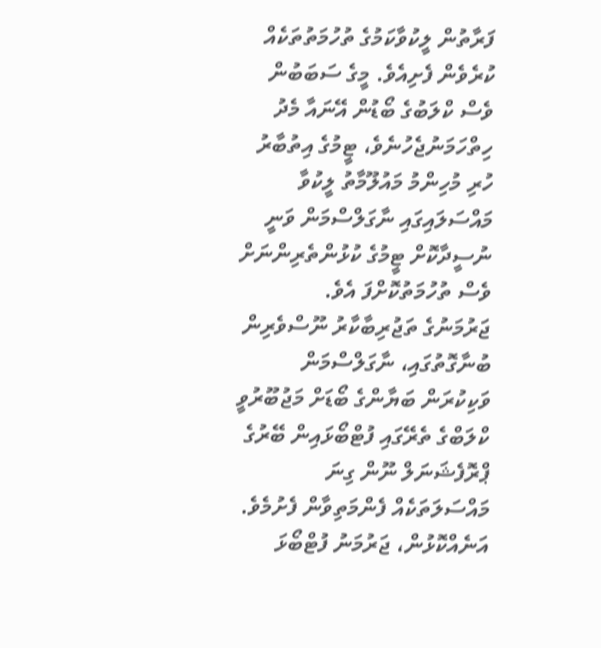ފަރާތުން ލީކުވާކަމުގެ ތުހުމަތުތަކެއް ކުރެވެން ފެށިއެވެ. މީގެ ސަބަބުން ވެސް ކްލަބުގެ ބޯޑުން އޭނައާ މެދު ހިތްހަމަނުޖެހުނެވެ، ޓީމުގެ އިތުބާރު ހުރި މުހިންމު މައުލޫމާތު ލީކުވާ މައްސަލައިގައި ނާގަލްސްމަން ވަނީ ނުސީދާކޮށް ޓީމުގެ ކުޅުންތެރިންނަށް ވެސް ތުހުމަތުކޮށްފަ އެވެ.
ޖަރުމަނުގެ ތަޖުރިބާކާރު ނޫސްވެރިން ބުނާގޮތުގައި، ނާގަލްސްމަން ވަކިކުރަން ބަޔާންގެ ބޯޑަށް މަޖުބޫރުވީ ކްލަބްގެ ތެރޭގައި ފުޓްބޯޅައިން ބޭރުގެ ޕްރޮފެޝަނަލް ނޫން ގިނަ މައްސަލަތަކެއް ފެންމަތިވާން ފެށުމެވެ. އަނެއްކޮޅުން، ޖަރުމަނު ފުޓްބޯޅަ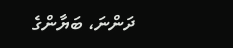ދަންނަ، ބަޔާންގެ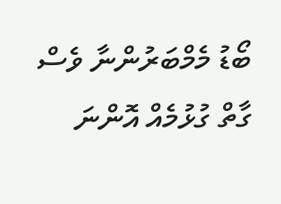ބޯޑު މެމްބަރުންނާ ވެސް ގާތް ގުޅުމެއް އޮންނަ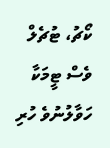ކޯޗު، ޓުޗެލް ވެސް ޓީމަކާ ހަވާލުނުވެ ހުރި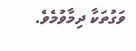ވަގުތަކާ ދިމާވުމެވެ.